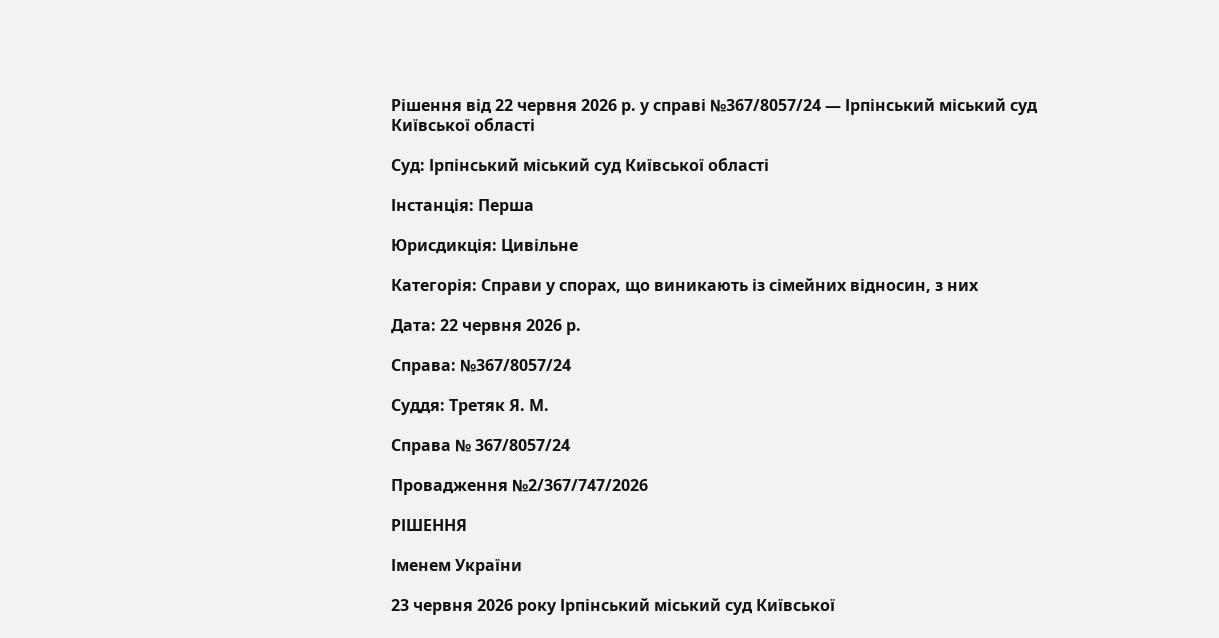Рішення від 22 червня 2026 р. у справі №367/8057/24 — Ірпінський міський суд Київської області

Суд: Ірпінський міський суд Київської області

Інстанція: Перша

Юрисдикція: Цивільне

Категорія: Справи у спорах, що виникають із сімейних відносин, з них

Дата: 22 червня 2026 р.

Справа: №367/8057/24

Суддя: Третяк Я. М.

Справа № 367/8057/24

Провадження №2/367/747/2026

РІШЕННЯ

Іменем України

23 червня 2026 року Ірпінський міський суд Київської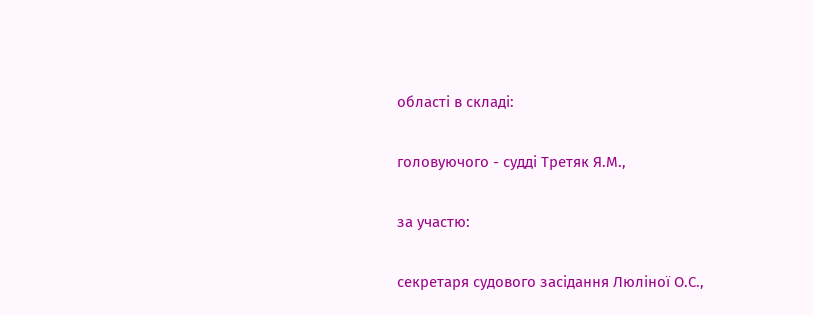області в складі:

головуючого - судді Третяк Я.М.,

за участю:

секретаря судового засідання Люліної О.С.,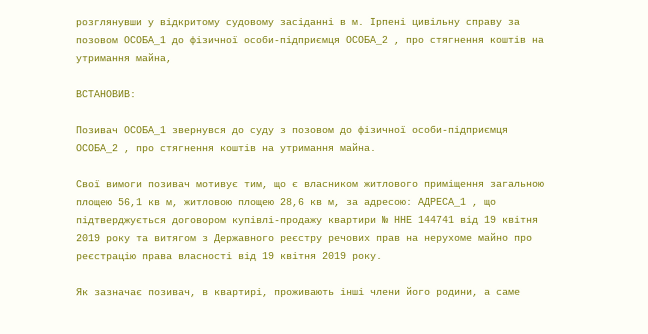розглянувши у відкритому судовому засіданні в м. Ірпені цивільну справу за позовом ОСОБА_1 до фізичної особи-підприємця ОСОБА_2 , про стягнення коштів на утримання майна,

ВСТАНОВИВ:

Позивач ОСОБА_1 звернувся до суду з позовом до фізичної особи-підприємця ОСОБА_2 , про стягнення коштів на утримання майна.

Свої вимоги позивач мотивує тим, що є власником житлового приміщення загальною площею 56,1 кв м, житловою площею 28,6 кв м, за адресою: АДРЕСА_1 , що підтверджується договором купівлі-продажу квартири № ННЕ 144741 від 19 квітня 2019 року та витягом з Державного реєстру речових прав на нерухоме майно про реєстрацію права власності від 19 квітня 2019 року.

Як зазначає позивач, в квартирі, проживають інші члени його родини, а саме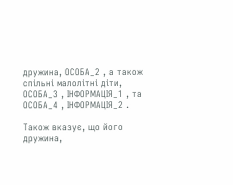дружина, ОСОБА_2 , а також спільні малолітні діти, ОСОБА_3 , ІНФОРМАЦІЯ_1 , та ОСОБА_4 , ІНФОРМАЦІЯ_2 .

Також вказує, що його дружина,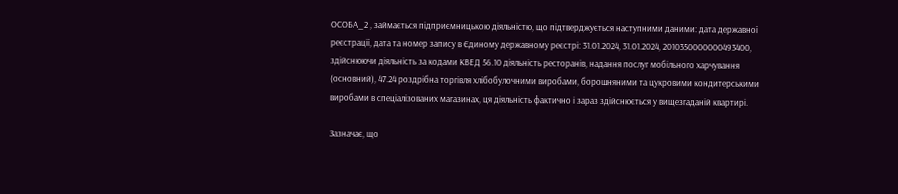ОСОБА_2 , займається підприємницькою діяльністю, що підтверджується наступними даними: дата державної реєстрації, дата та номер запису в Єдиному державному реєстрі: 31.01.2024, 31.01.2024, 2010350000000493400, здійснюючи діяльність за кодами КВЕД 56.10 діяльність ресторанів, надання послуг мобільного харчування (основний), 47.24 роздрібна торгівля хлібобулочними виробами, борошняними та цукровими кондитерськими виробами в спеціалізованих магазинах, ця діяльність фактично і зараз здійснюється у вищезгаданій квартирі.

Зазначає, що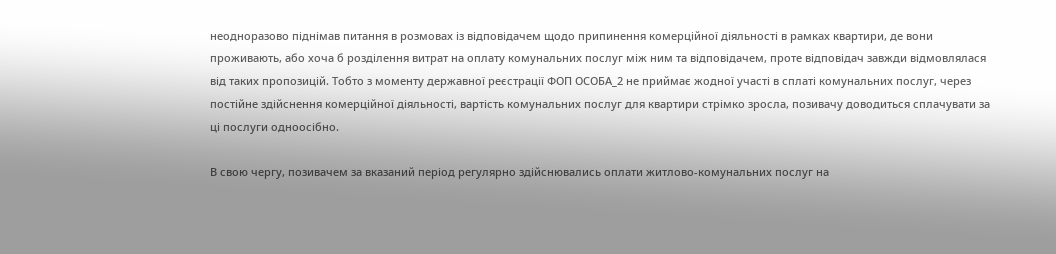неодноразово піднімав питання в розмовах із відповідачем щодо припинення комерційної діяльності в рамках квартири, де вони проживають, або хоча б розділення витрат на оплату комунальних послуг між ним та відповідачем, проте відповідач завжди відмовлялася від таких пропозицій. Тобто з моменту державної реєстрації ФОП ОСОБА_2 не приймає жодної участі в сплаті комунальних послуг, через постійне здійснення комерційної діяльності, вартість комунальних послуг для квартири стрімко зросла, позивачу доводиться сплачувати за ці послуги одноосібно.

В свою чергу, позивачем за вказаний період регулярно здійснювались оплати житлово-комунальних послуг на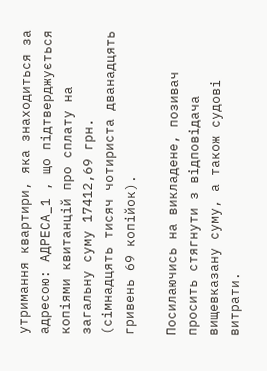утримання квартири, яка знаходиться за адресою: АДРЕСА_1 , що підтверджується копіями квитанцій про сплату на загальну суму 17412,69 грн. (сімнадцять тисяч чотириста дванадцять гривень 69 копійок).

Посилаючись на викладене, позивач просить стягнути з відповідача вищевказану суму, а також судові витрати.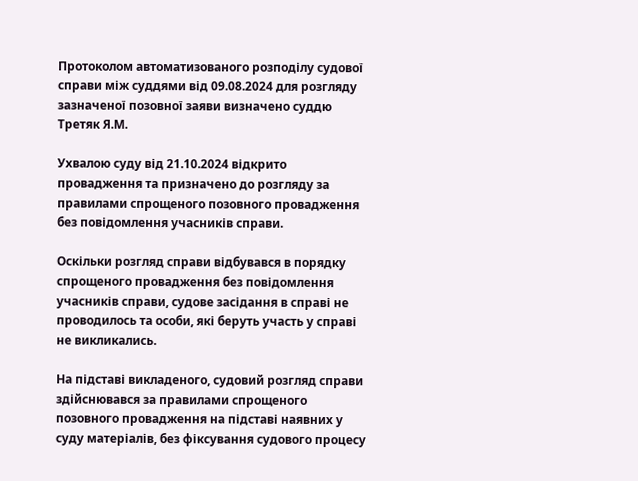Протоколом автоматизованого розподілу судової справи між суддями від 09.08.2024 для розгляду зазначеної позовної заяви визначено суддю Третяк Я.М.

Ухвалою суду від 21.10.2024 відкрито провадження та призначено до розгляду за правилами спрощеного позовного провадження без повідомлення учасників справи.

Оскільки розгляд справи відбувався в порядку спрощеного провадження без повідомлення учасників справи, судове засідання в справі не проводилось та особи, які беруть участь у справі не викликались.

На підставі викладеного, судовий розгляд справи здійснювався за правилами спрощеного позовного провадження на підставі наявних у суду матеріалів, без фіксування судового процесу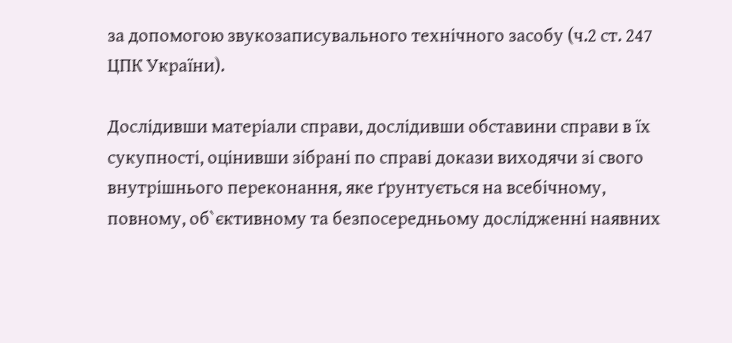за допомогою звукозаписувального технічного засобу (ч.2 ст. 247 ЦПК України).

Дослідивши матеріали справи, дослідивши обставини справи в їх сукупності, оцінивши зібрані по справі докази виходячи зі свого внутрішнього переконання, яке ґрунтується на всебічному, повному, об`єктивному та безпосередньому дослідженні наявних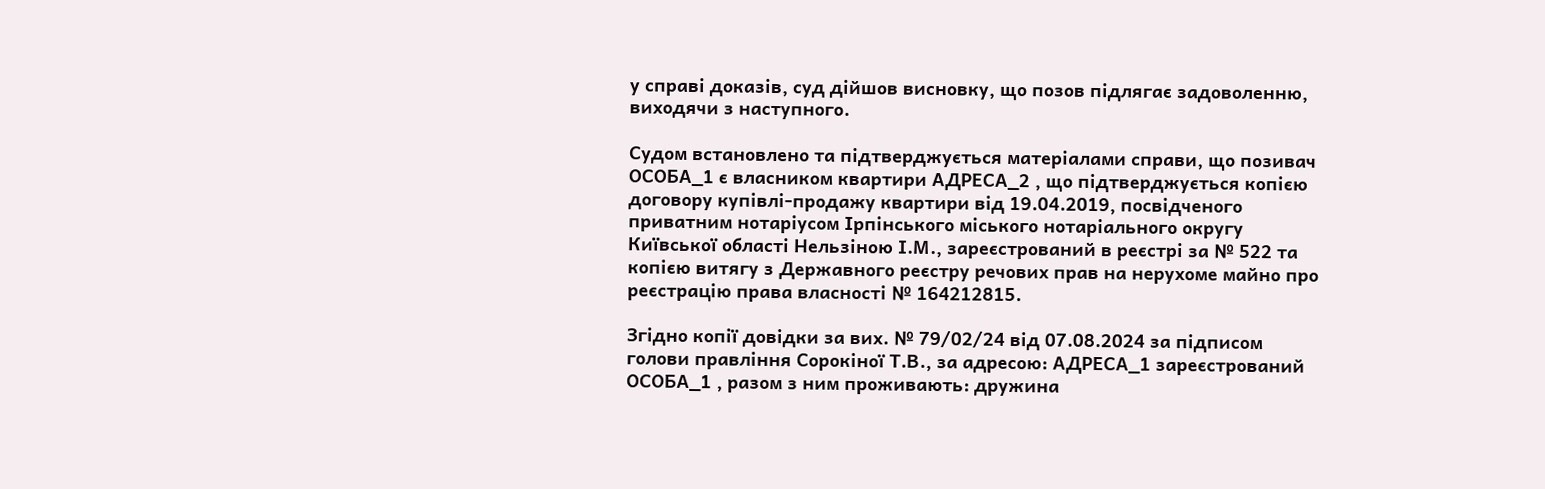у справі доказів, суд дійшов висновку, що позов підлягає задоволенню, виходячи з наступного.

Судом встановлено та підтверджується матеріалами справи, що позивач ОСОБА_1 є власником квартири АДРЕСА_2 , що підтверджується копією договору купівлі-продажу квартири від 19.04.2019, посвідченого приватним нотаріусом Ірпінського міського нотаріального округу Київської області Нельзіною І.М., зареєстрований в реєстрі за № 522 та копією витягу з Державного реєстру речових прав на нерухоме майно про реєстрацію права власності № 164212815.

Згідно копії довідки за вих. № 79/02/24 від 07.08.2024 за підписом голови правління Сорокіної Т.В., за адресою: АДРЕСА_1 зареєстрований ОСОБА_1 , разом з ним проживають: дружина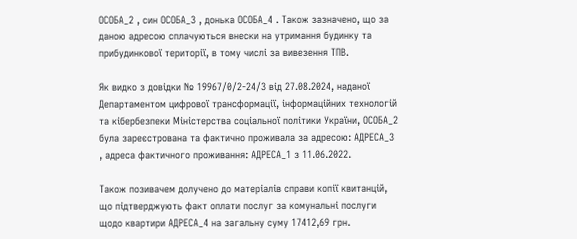ОСОБА_2 , син ОСОБА_3 , донька ОСОБА_4 . Також зазначено, що за даною адресою сплачуються внески на утримання будинку та прибудинкової території, в тому числі за вивезення ТПВ.

Як видко з довідки № 19967/0/2-24/3 від 27.08.2024, наданої Департаментом цифрової трансформації, інформаційних технологій та кібербезпеки Міністерства соціальної політики України, ОСОБА_2 була зареєстрована та фактично проживала за адресою: АДРЕСА_3 , адреса фактичного проживання: АДРЕСА_1 з 11.06.2022.

Також позивачем долучено до матеріалів справи копії квитанцій, що підтверджують факт оплати послуг за комунальні послуги щодо квартири АДРЕСА_4 на загальну суму 17412,69 грн.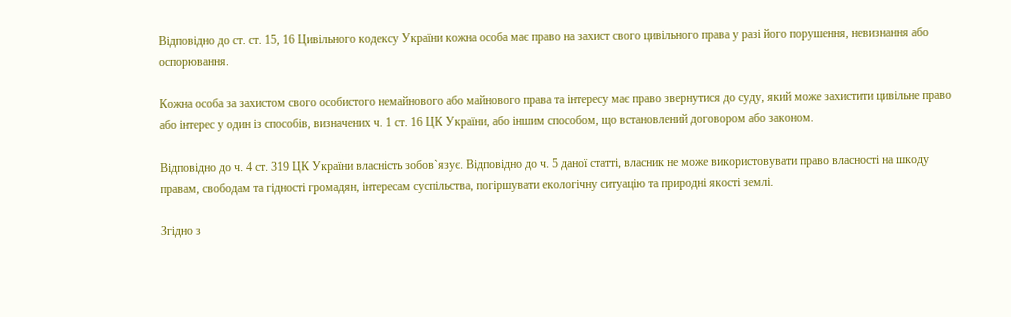Відповідно до ст. ст. 15, 16 Цивільного кодексу України кожна особа має право на захист свого цивільного права у разі його порушення, невизнання або оспорювання.

Кожна особа за захистом свого особистого немайнового або майнового права та інтересу має право звернутися до суду, який може захистити цивільне право або інтерес у один із способів, визначених ч. 1 ст. 16 ЦК України, або іншим способом, що встановлений договором або законом.

Відповідно до ч. 4 ст. 319 ЦК України власність зобов`язує. Відповідно до ч. 5 даної статті, власник не може використовувати право власності на шкоду правам, свободам та гідності громадян, інтересам суспільства, погіршувати екологічну ситуацію та природні якості землі.

Згідно з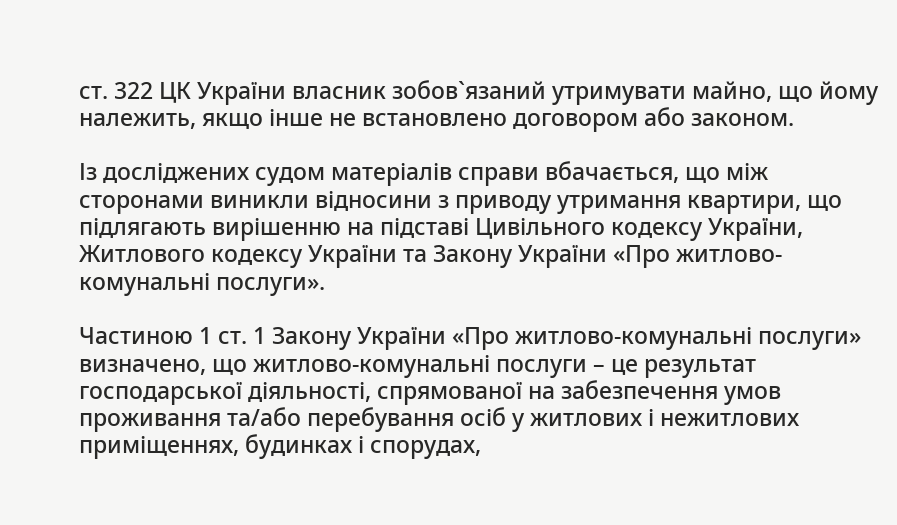ст. 322 ЦК України власник зобов`язаний утримувати майно, що йому належить, якщо інше не встановлено договором або законом.

Із досліджених судом матеріалів справи вбачається, що між сторонами виникли відносини з приводу утримання квартири, що підлягають вирішенню на підставі Цивільного кодексу України, Житлового кодексу України та Закону України «Про житлово-комунальні послуги».

Частиною 1 ст. 1 Закону України «Про житлово-комунальні послуги» визначено, що житлово-комунальні послуги – це результат господарської діяльності, спрямованої на забезпечення умов проживання та/або перебування осіб у житлових і нежитлових приміщеннях, будинках і спорудах,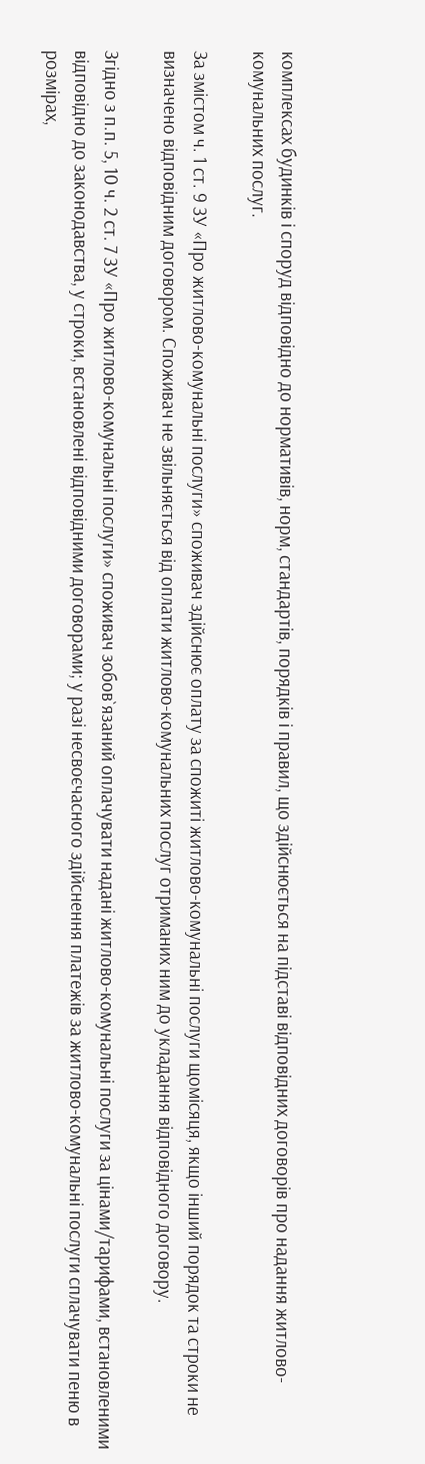комплексах будинків і споруд відповідно до нормативів, норм, стандартів, порядків і правил, що здійснюється на підставі відповідних договорів про надання житлово-комунальних послуг.

За змістом ч. 1 ст. 9 ЗУ «Про житлово-комунальні послуги» споживач здійснює оплату за спожиті житлово-комунальні послуги щомісяця, якщо інший порядок та строки не визначено відповідним договором. Споживач не звільняється від оплати житлово-комунальних послуг отриманих ним до укладання відповідного договору.

Згідно з п.п. 5, 10 ч. 2 ст. 7 ЗУ «Про житлово-комунальні послуги» споживач зобов`язаний оплачувати надані житлово-комунальні послуги за цінами/тарифами, встановленими відповідно до законодавства, у строки, встановлені відповідними договорами; у разі несвоєчасного здійснення платежів за житлово-комунальні послуги сплачувати пеню в розмірах,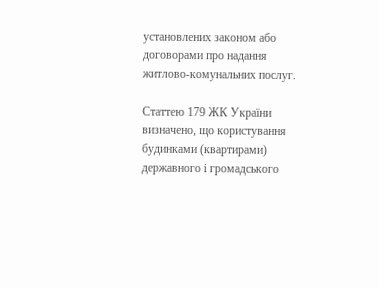установлених законом або договорами про надання житлово-комунальних послуг.

Статтею 179 ЖК України визначено, що користування будинками (квартирами) державного і громадського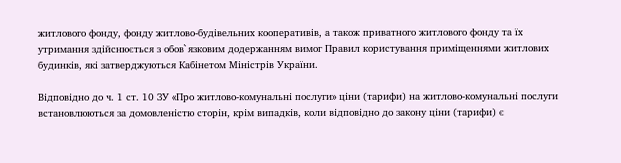житлового фонду, фонду житлово-будівельних кооперативів, а також приватного житлового фонду та їх утримання здійснюється з обов`язковим додержанням вимог Правил користування приміщеннями житлових будинків, які затверджуються Кабінетом Міністрів України.

Відповідно до ч. 1 ст. 10 ЗУ «Про житлово-комунальні послуги» ціни (тарифи) на житлово-комунальні послуги встановлюються за домовленістю сторін, крім випадків, коли відповідно до закону ціни (тарифи) є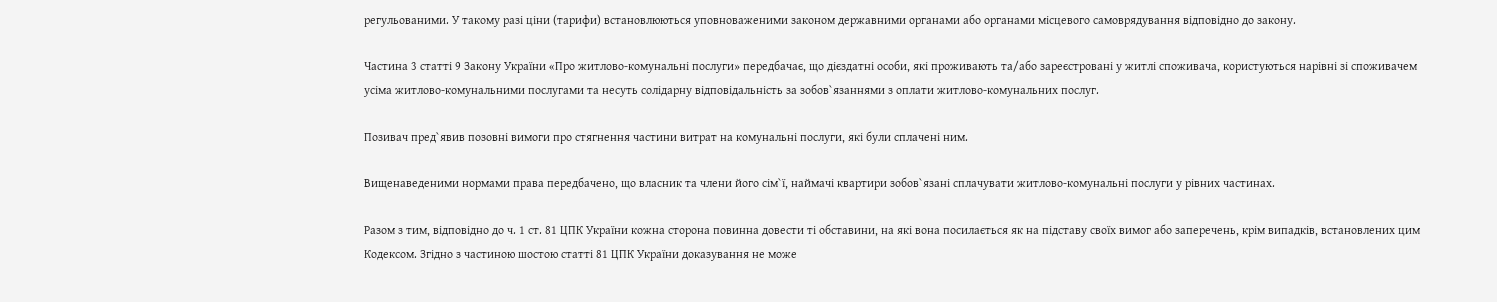регульованими. У такому разі ціни (тарифи) встановлюються уповноваженими законом державними органами або органами місцевого самоврядування відповідно до закону.

Частина 3 статті 9 Закону України «Про житлово-комунальні послуги» передбачає, що дієздатні особи, які проживають та/або зареєстровані у житлі споживача, користуються нарівні зі споживачем усіма житлово-комунальними послугами та несуть солідарну відповідальність за зобов`язаннями з оплати житлово-комунальних послуг.

Позивач пред`явив позовні вимоги про стягнення частини витрат на комунальні послуги, які були сплачені ним.

Вищенаведеними нормами права передбачено, що власник та члени його сім`ї, наймачі квартири зобов`язані сплачувати житлово-комунальні послуги у рівних частинах.

Разом з тим, відповідно до ч. 1 ст. 81 ЦПК України кожна сторона повинна довести ті обставини, на які вона посилається як на підставу своїх вимог або заперечень, крім випадків, встановлених цим Кодексом. Згідно з частиною шостою статті 81 ЦПК України доказування не може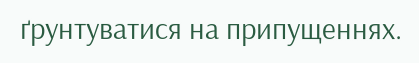ґрунтуватися на припущеннях.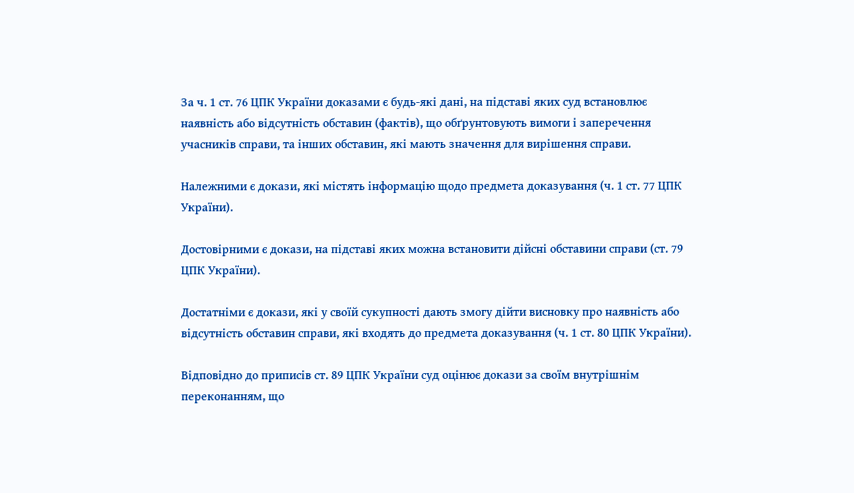За ч. 1 ст. 76 ЦПК України доказами є будь-які дані, на підставі яких суд встановлює наявність або відсутність обставин (фактів), що обґрунтовують вимоги і заперечення учасників справи, та інших обставин, які мають значення для вирішення справи.

Належними є докази, які містять інформацію щодо предмета доказування (ч. 1 ст. 77 ЦПК України).

Достовірними є докази, на підставі яких можна встановити дійсні обставини справи (ст. 79 ЦПК України).

Достатніми є докази, які у своїй сукупності дають змогу дійти висновку про наявність або відсутність обставин справи, які входять до предмета доказування (ч. 1 ст. 80 ЦПК України).

Відповідно до приписів ст. 89 ЦПК України суд оцінює докази за своїм внутрішнім переконанням, що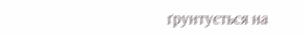ґрунтується на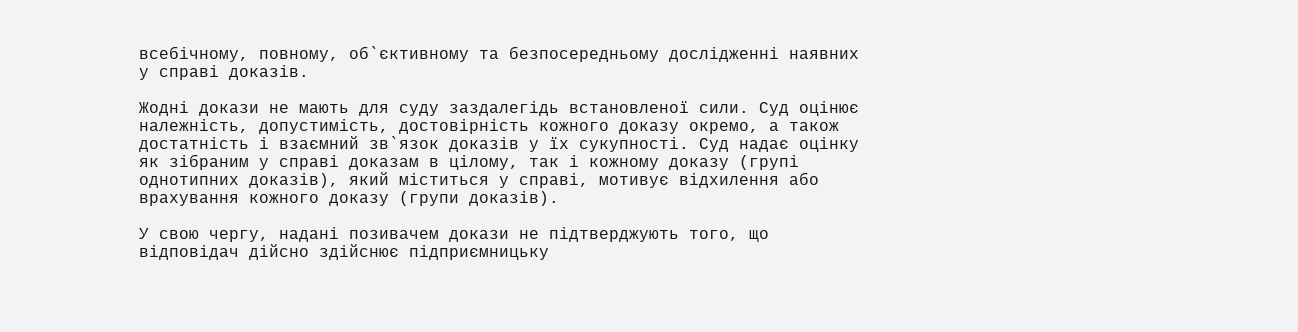всебічному, повному, об`єктивному та безпосередньому дослідженні наявних у справі доказів.

Жодні докази не мають для суду заздалегідь встановленої сили. Суд оцінює належність, допустимість, достовірність кожного доказу окремо, а також достатність і взаємний зв`язок доказів у їх сукупності. Суд надає оцінку як зібраним у справі доказам в цілому, так і кожному доказу (групі однотипних доказів), який міститься у справі, мотивує відхилення або врахування кожного доказу (групи доказів).

У свою чергу, надані позивачем докази не підтверджують того, що відповідач дійсно здійснює підприємницьку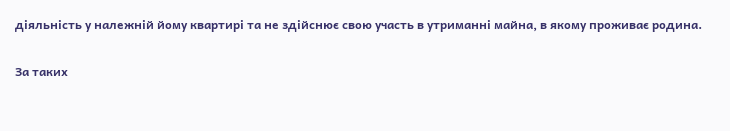діяльність у належній йому квартирі та не здійснює свою участь в утриманні майна, в якому проживає родина.

За таких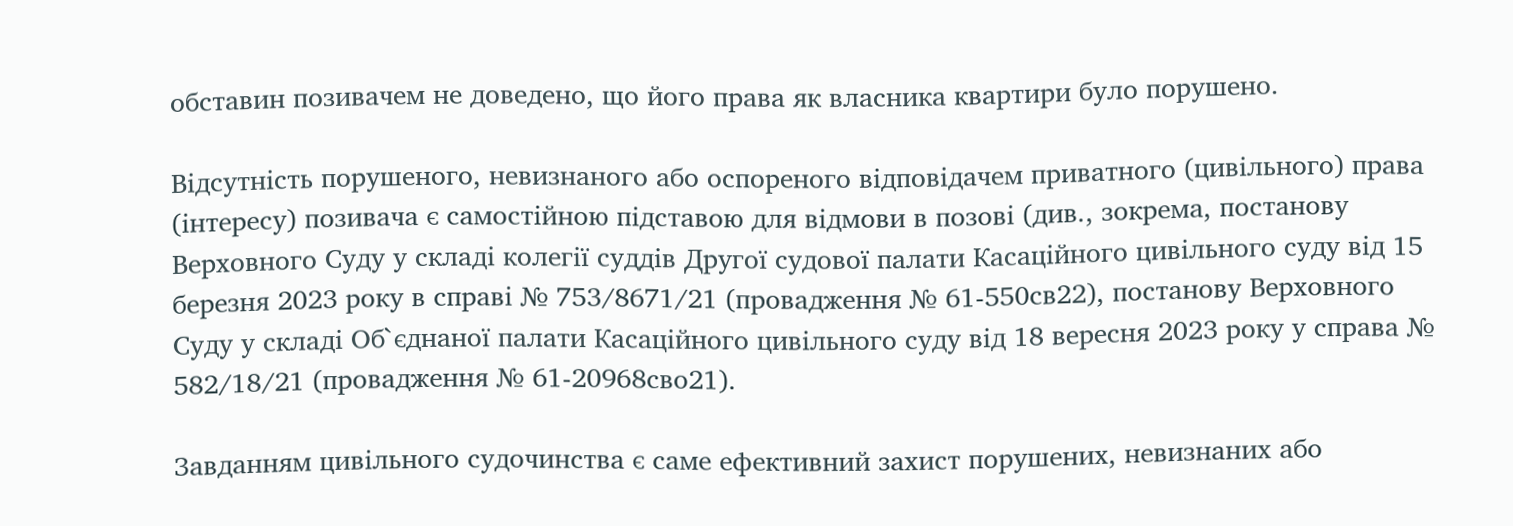обставин позивачем не доведено, що його права як власника квартири було порушено.

Відсутність порушеного, невизнаного або оспореного відповідачем приватного (цивільного) права (інтересу) позивача є самостійною підставою для відмови в позові (див., зокрема, постанову Верховного Суду у складі колегії суддів Другої судової палати Касаційного цивільного суду від 15 березня 2023 року в справі № 753/8671/21 (провадження № 61-550св22), постанову Верховного Суду у складі Об`єднаної палати Касаційного цивільного суду від 18 вересня 2023 року у справа № 582/18/21 (провадження № 61-20968сво21).

Завданням цивільного судочинства є саме ефективний захист порушених, невизнаних або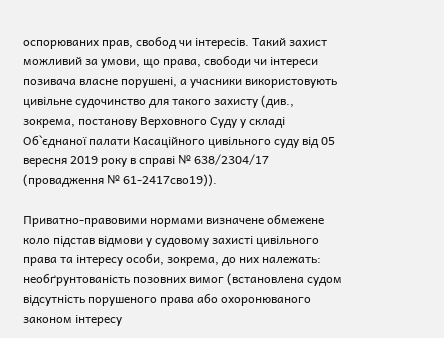оспорюваних прав, свобод чи інтересів. Такий захист можливий за умови, що права, свободи чи інтереси позивача власне порушені, а учасники використовують цивільне судочинство для такого захисту (див., зокрема, постанову Верховного Суду у складі Об`єднаної палати Касаційного цивільного суду від 05 вересня 2019 року в справі № 638/2304/17 (провадження № 61-2417сво19)).

Приватно-правовими нормами визначене обмежене коло підстав відмови у судовому захисті цивільного права та інтересу особи, зокрема, до них належать: необґрунтованість позовних вимог (встановлена судом відсутність порушеного права або охоронюваного законом інтересу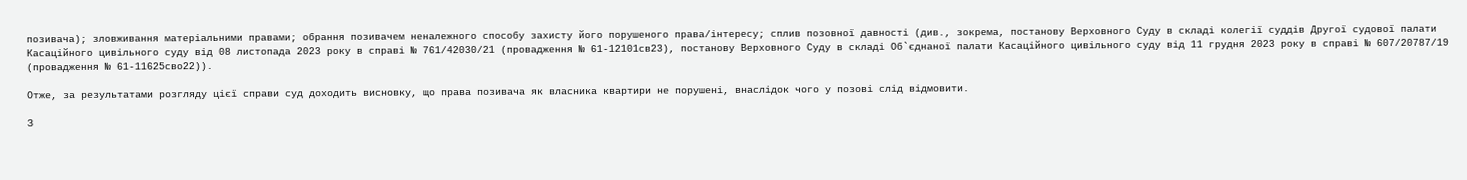позивача); зловживання матеріальними правами; обрання позивачем неналежного способу захисту його порушеного права/інтересу; сплив позовної давності (див., зокрема, постанову Верховного Суду в складі колегії суддів Другої судової палати Касаційного цивільного суду від 08 листопада 2023 року в справі № 761/42030/21 (провадження № 61-12101св23), постанову Верховного Суду в складі Об`єднаної палати Касаційного цивільного суду від 11 грудня 2023 року в справі № 607/20787/19 (провадження № 61-11625сво22)).

Отже, за результатами розгляду цієї справи суд доходить висновку, що права позивача як власника квартири не порушені, внаслідок чого у позові слід відмовити.

З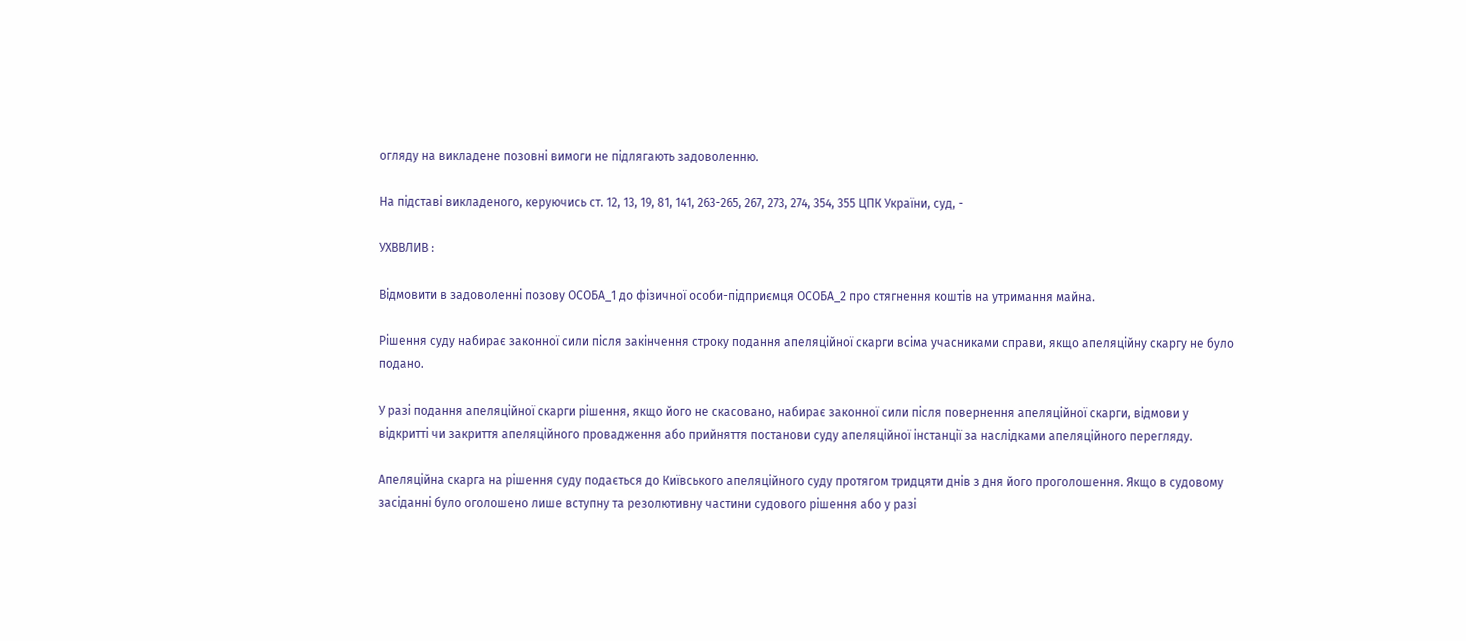огляду на викладене позовні вимоги не підлягають задоволенню.

На підставі викладеного, керуючись ст. 12, 13, 19, 81, 141, 263-265, 267, 273, 274, 354, 355 ЦПК України, суд, -

УХВВЛИВ :

Відмовити в задоволенні позову ОСОБА_1 до фізичної особи-підприємця ОСОБА_2 про стягнення коштів на утримання майна.

Рішення суду набирає законної сили після закінчення строку подання апеляційної скарги всіма учасниками справи, якщо апеляційну скаргу не було подано.

У разі подання апеляційної скарги рішення, якщо його не скасовано, набирає законної сили після повернення апеляційної скарги, відмови у відкритті чи закриття апеляційного провадження або прийняття постанови суду апеляційної інстанції за наслідками апеляційного перегляду.

Апеляційна скарга на рішення суду подається до Київського апеляційного суду протягом тридцяти днів з дня його проголошення. Якщо в судовому засіданні було оголошено лише вступну та резолютивну частини судового рішення або у разі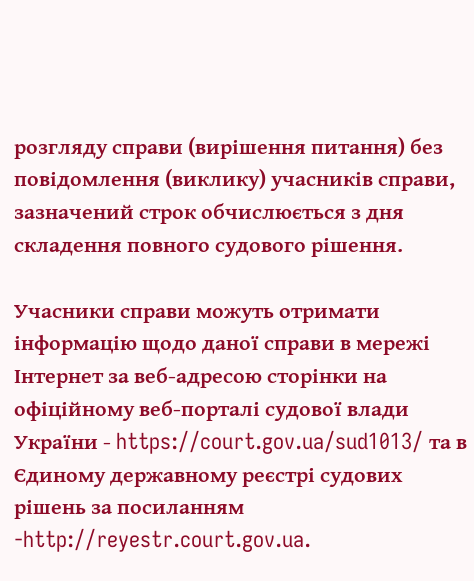розгляду справи (вирішення питання) без повідомлення (виклику) учасників справи, зазначений строк обчислюється з дня складення повного судового рішення.

Учасники справи можуть отримати інформацію щодо даної справи в мережі Інтернет за веб-адресою сторінки на офіційному веб-порталі судової влади України - https://court.gov.ua/sud1013/ та в Єдиному державному реєстрі судових рішень за посиланням -http://reyestr.court.gov.ua.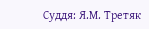Суддя: Я.М. Третяк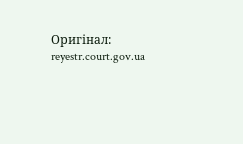Оригінал: reyestr.court.gov.ua